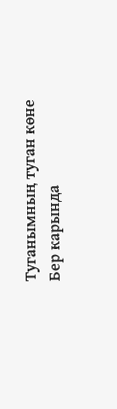Туганымның туган көне
Бер карында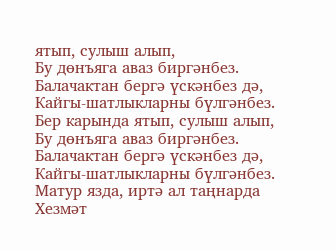ятып, сулыш алып,
Бу дөнъяга аваз биргәнбез.
Балачактан бергә үскәнбез дә,
Кайгы-шатлыкларны бүлгәнбез.
Бер карында ятып, сулыш алып,
Бу дөнъяга аваз биргәнбез.
Балачактан бергә үскәнбез дә,
Кайгы-шатлыкларны бүлгәнбез.
Матур язда, иртә ал таңнарда
Хезмәт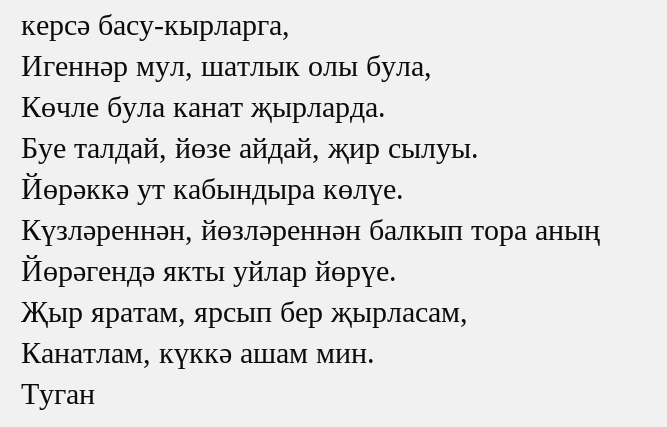керсә басу-кырларга,
Игеннәр мул, шатлык олы була,
Көчле була канат җырларда.
Буе талдай, йөзе айдай, җир сылуы.
Йөрәккә ут кабындыра көлүе.
Күзләреннән, йөзләреннән балкып тора аның
Йөрәгендә якты уйлар йөрүе.
Җыр яратам, ярсып бер җырласам,
Канатлам, күккә ашам мин.
Туган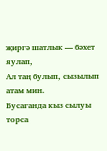җиргә шатлык — бәхет яулап,
Ал таң булып, сызылып атам мин.
Бусаганда кыз сылуы торса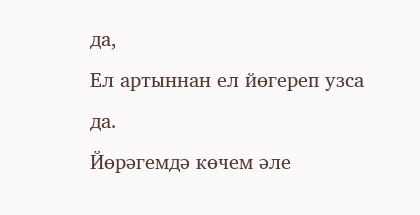да,
Ел артыннан ел йөгереп узса да.
Йөрәгемдә көчем әле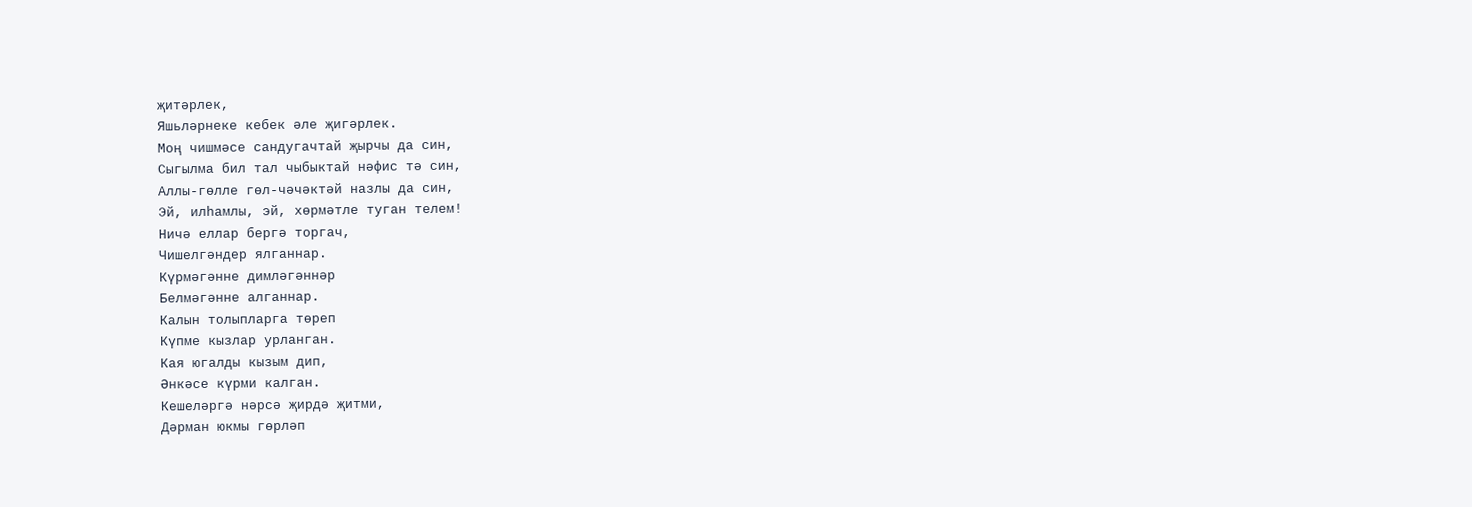җитәрлек,
Яшьләрнеке кебек әле җигәрлек.
Моң чишмәсе сандугачтай җырчы да син,
Сыгылма бил тал чыбыктай нәфис тә син,
Аллы-гөлле гөл-чәчәктәй назлы да син,
Эй, илһамлы, эй, хөрмәтле туган телем!
Ничә еллар бергә торгач,
Чишелгәндер ялганнар.
Күрмәгәнне димләгәннәр
Белмәгәнне алганнар.
Калын толыпларга төреп
Күпме кызлар урланган.
Кая югалды кызым дип,
Әнкәсе күрми калган.
Кешеләргә нәрсә җирдә җитми,
Дәрман юкмы гѳрләп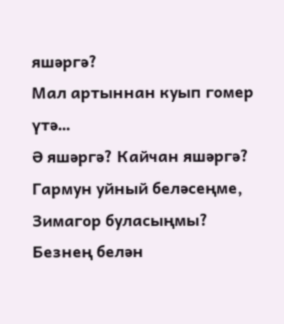яшәргә?
Мал артыннан куып гомер үтә…
Ә яшәргә? Кайчан яшәргә?
Гармун уйный беләсеңме,
Зимагор буласыңмы?
Безнең белән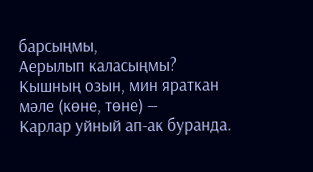барсыңмы,
Аерылып каласыңмы?
Кышның озын, мин яраткан мәле (көне, төне) —
Карлар уйный ап-ак буранда.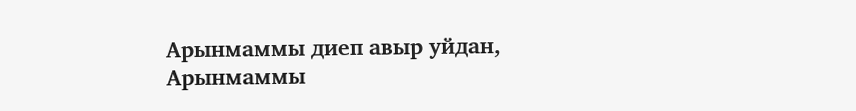Арынмаммы диеп авыр уйдан,
Арынмаммы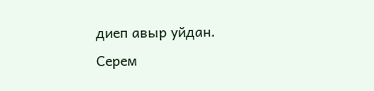диеп авыр уйдан.
Серем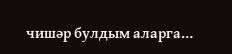чишәр булдым аларга…